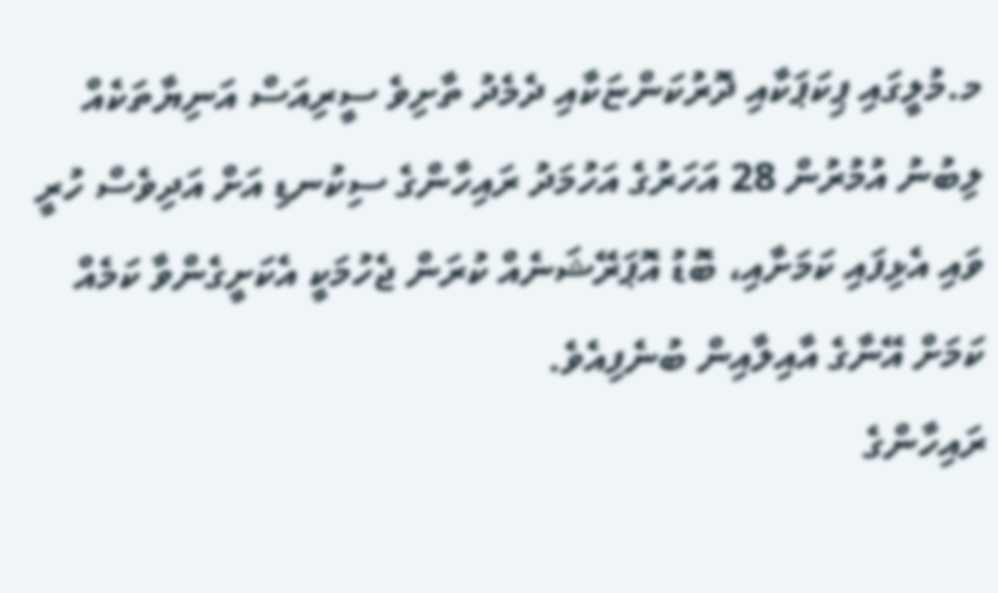މ.މުލީގައި ޕިކަޕަކާއި ދޮރުކަންޏަކާއި ދެމެދު ތާށިވެ ސީރިއަސް އަނިޔާތަކެއް ލިބުނު އުމުރުން 28 އަހަރުގެ އަހުމަދު ރައިހާންގެ ސިކުނޑި އަށް އަދިވެސް ހުރީ ވައި އެޅިފައި ކަމަށާއި، ބޮޑު އޮޕަރޭޝަނެއް ކުރަން ޖެހުމަކީ އެކަށީގެންވާ ކަމެއް ކަމަށް އޭނާގެ އާއިލާއިން ބުނެފިއެވެ.
ރައިހާންގެ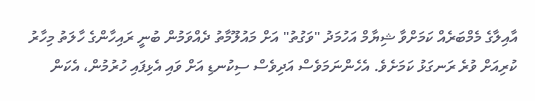އާއިލާގެ މެމްބަރެއް ކަމަށްވާ ޝިޔާމް އަހުމަދު "ވަގުތު" އަށް މައުލޫމާތު ދެއްވަމުން ބުނީ ރައިހާންގެ ހާލަތު މިހާރު ކުރިއަށް ވުރެ ރަނގަޅު ކަމަށެވެ. އެހެންނަމަވެސް އަދިވެސް ސިކުނޑި އަށް ވައި އެޅިފައި ހުރުމުން، އެކަން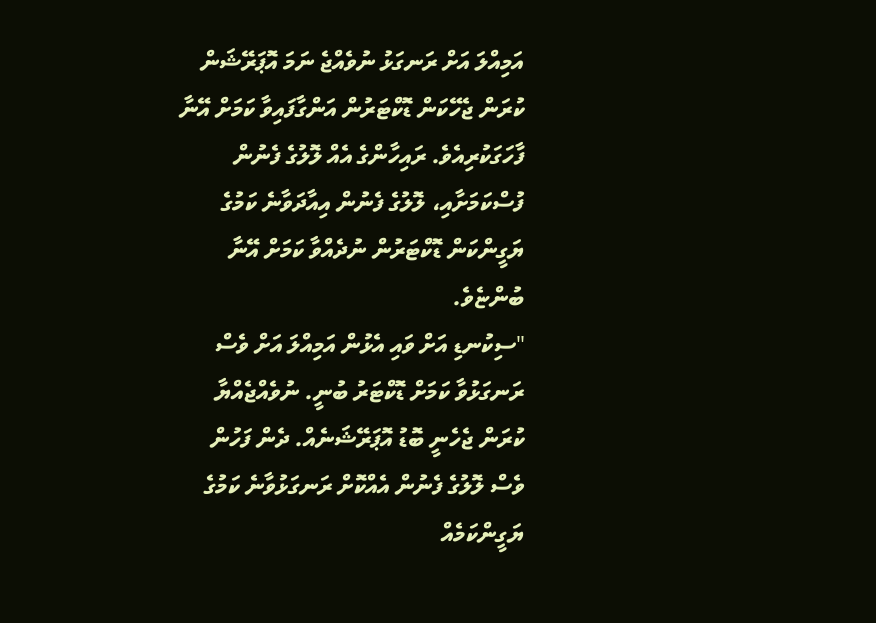އަމިއްލަ އަށް ރަނގަޅު ނުވެއްޖެ ނަމަ އޮޕަރޭޝަން ކުރަން ޖެހޭކަން ޑޮކްޓަރުން އަންގާފައިވާ ކަމަށް އޭނާ ފާހަގަކުރިއެވެ. ރައިހާންގެ އެއް ލޮލުގެ ފެނުން ފުސްކަމަށާއި، ލޮލުގެ ފެނުން އިއާދަވާނެ ކަމުގެ ޔަގީންކަން ޑޮކްޓަރުން ނުދެއްވާ ކަމަށް އޭނާ ބުންޏެވެ.
"ސިކުނޑި އަށް ވައި އެޅުން އަމިއްލަ އަށް ވެސް ރަނގަޅުވާ ކަމަށް ޑޮކްޓަރު ބުނީ. ނުވެއްޖެއްޔާ ކުރަން ޖެހެނީ ބޮޑު އޮޕަރޭޝަނެއް. ދެން ފަހުން ވެސް ލޮލުގެ ފެނުން އެއްކޮށް ރަނގަޅުވާނެ ކަމުގެ ޔަގީންކަމެއް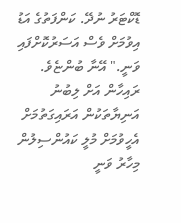ޑޮކްޓަރު ނުދޭ. ކަންފަތުގެ އަޑު އިވުމަށް ވެސް އަސަރުކޮށްފައި ވަނީ." އޭނާ ބުންޏެވެ.
ރައިހާން އަށް ލިބުނު އަނިޔާތަކުން އަރައިގަތުމަށް އެހީވުމަށް މުލީ ކައުންސިލުން މިހާރު ވަނީ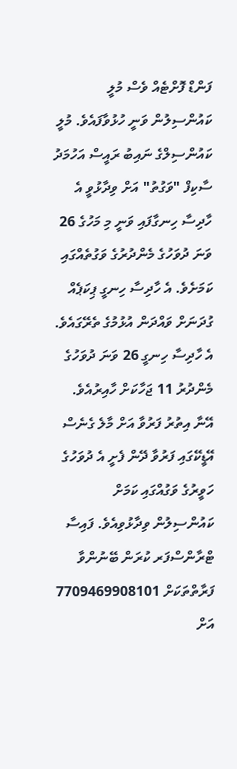ފަންޑް ފޮށްޓެއް ވެސް މުލީ ކައުންސިލުން ވަނީ ހުޅުވާފައެވެ. މުލީ ކައުންސިލްގެ ނައިބު ރައީސް އަހުމަދު ސާކިފް "ވަގުތު" އަށް ވިދާޅުވީ އެ ހާދިސާ ހިނގާފައި ވަނީ މި މަހުގެ 26 ވަނަ ދުވަހުގެ މެންދުރުގެ ވަގުތެއްގައި ކަމަށެވެ. އެ ހާދިސާ ހިނގީ ޕިކަޕެއް ގުދަނަށް ވައްދަން އުޅުމުގެ ތެރޭގައެވެ.
އެ ހާދިސާ ހިނގީ 26 ވަނަ ދުވަހުގެ މެންދުރު 11 ޖަހާކަށް ހާއިރުއެވެ. އޭނާ އިތުރު ފަރުވާ އަށް މާލެ ގެނެސް އޭޑީކޭގައި ފަރުވާ ދޭން ފެށީ އެ ދުވަހުގެ ހަވީރުގެ ވަގުއްގައި ކަމަށް ކައުންސިލުން ވިދާޅުވިއެވެ. ފައިސާ ޓްރާންސްފަރ ކުރަން ބޭނުންވާ ފަރާތްތަކަށް 7709469908101 އަށް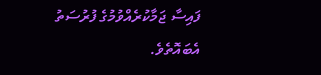ފައިސާ ޖަމާކުރެއްވުމުގެ ފުރުސަތު އެބައޮތެވެ.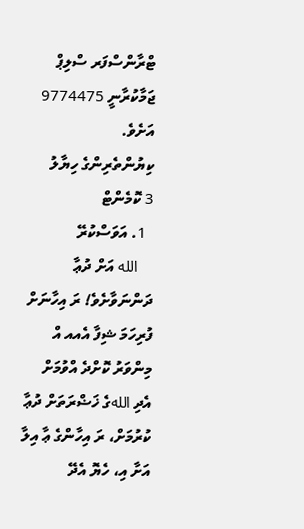ޓްރާންސްފަރ ސްލިޕް ޖަމާކުރާނީ 9774475 އަށެވެ.
ކިޔުންތެރިންގެ ހިޔާލު
3 ކޮމެންޓް
  1. އަވަސްކުރޭ
    الله އަށް ދުޢާ ދަންނަވާށެވެ! ރަ އިހާނަށް ފުރިހަމަ ޝިފާ އެއއ އް މިންވަރު ކޮށްދެ އްވުމަށް އެދި اللهގެ ޚަޟްރަތަށް ދުޢާ ކުރުމަށް، ރަ އިހާންގެ ޢާ އިލާ އަށާ އި، ހެޔޮ އެދޭ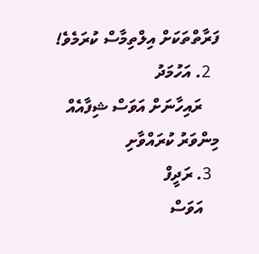ފަރާތްތަކަށް އިލްތިމާސް ކުރަމެވެ!
  2. އަހުމަދު
    ރައިހާނަށް އަވަސް ޝިފާއެއް މިންވަރު ކުރައްވާށި
  3. ރަދީފް
    އަވަސް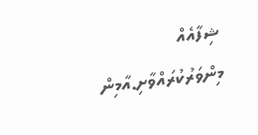ޝިފާއެއް މިންވަރުކުރައްވާށި.އާމިން